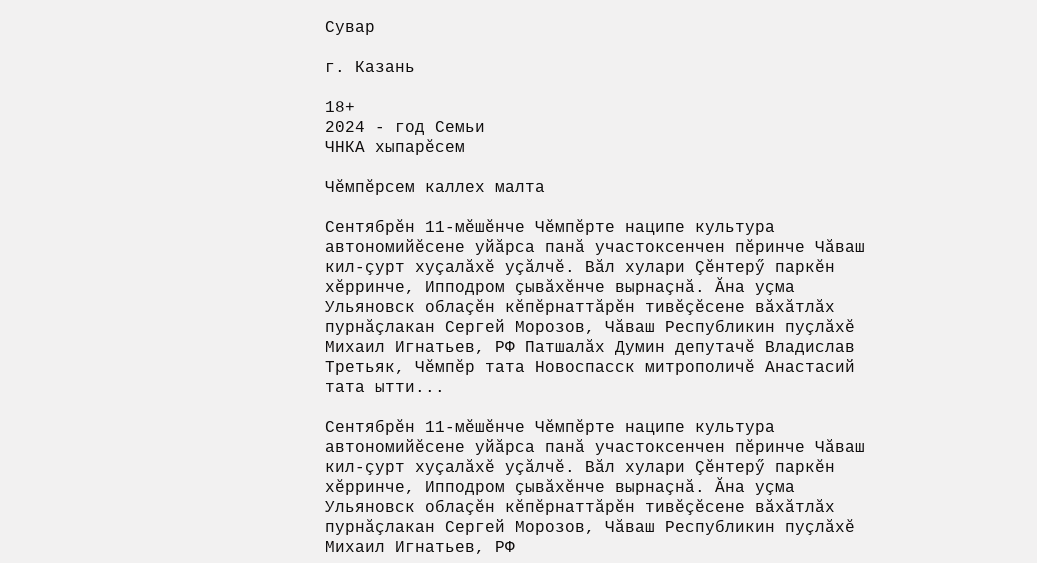Сувар

г. Казань

18+
2024 - год Семьи
ЧНКА хыпарӗсем

Чӗмпӗрсем каллех малта

Сентябрӗн 11-мӗшӗнче Чӗмпӗрте наципе культура автономийӗсене уйăрса панă участоксенчен пӗринче Чăваш кил-çурт хуçалăхӗ уçăлчӗ. Вăл хулари Çӗнтерӳ паркӗн хӗрринче, Ипподром çывăхӗнче вырнаçнă. Ăна уçма Ульяновск облаçӗн кӗпӗрнаттăрӗн тивӗçӗсене вăхăтлăх пурнăçлакан Сергей Морозов, Чăваш Республикин пуçлăхӗ Михаил Игнатьев, РФ Патшалăх Думин депутачӗ Владислав Третьяк, Чӗмпӗр тата Новоспасск митрополичӗ Анастасий тата ытти...

Сентябрӗн 11-мӗшӗнче Чӗмпӗрте наципе культура автономийӗсене уйăрса панă участоксенчен пӗринче Чăваш кил-çурт хуçалăхӗ уçăлчӗ. Вăл хулари Çӗнтерӳ паркӗн хӗрринче, Ипподром çывăхӗнче вырнаçнă. Ăна уçма Ульяновск облаçӗн кӗпӗрнаттăрӗн тивӗçӗсене вăхăтлăх пурнăçлакан Сергей Морозов, Чăваш Республикин пуçлăхӗ Михаил Игнатьев, РФ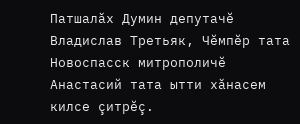Патшалăх Думин депутачӗ Владислав Третьяк, Чӗмпӗр тата Новоспасск митрополичӗ Анастасий тата ытти хăнасем килсе çитрӗç.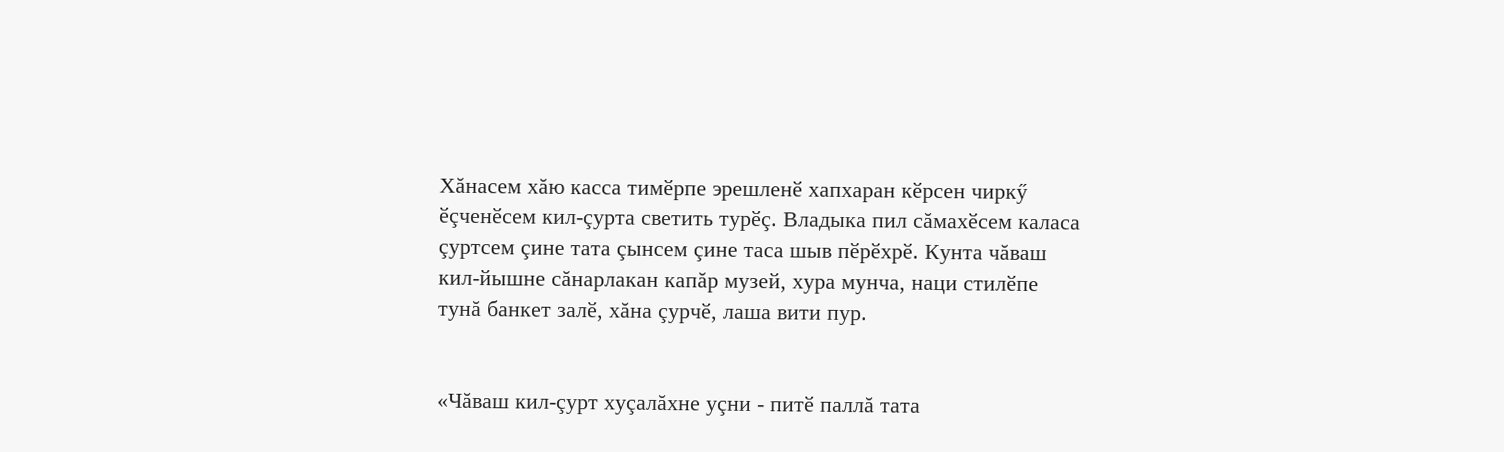Хăнасем хăю касса тимӗрпе эрешленӗ хапхаран кӗрсен чиркӳ ӗçченӗсем кил-çурта светить турӗç. Владыка пил сăмахӗсем каласа çуртсем çине тата çынсем çине таса шыв пӗрӗхрӗ. Кунта чăваш кил-йышне сăнарлакан капăр музей, хура мунча, наци стилӗпе тунă банкет залӗ, хăна çурчӗ, лаша вити пур.


«Чăваш кил-çурт хуçалăхне уçни - питӗ паллă тата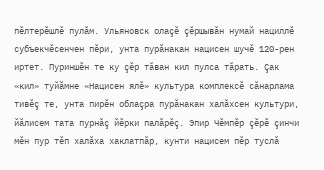пӗлтерӗшлӗ пулăм. Ульяновск олаçӗ çӗршывăн нумай нациллӗ субъекчӗсенчен пӗри, унта пурăнакан нацисен шучӗ 120-рен иртет. Пуриншӗн те ку çӗр тăван кил пулса тăрать. Çак «кил» туйăмне «Нацисен ялӗ» культура комплексӗ сăнарлама тивӗç те, унта пирӗн облаçра пурăнакан халăхсен культури, йăлисем тата пурнăç йӗрки палăрӗç. Эпир Чӗмпӗр çӗрӗ çинчи мӗн пур тӗп халăха хаклатпăр, кунти нацисем пӗр туслă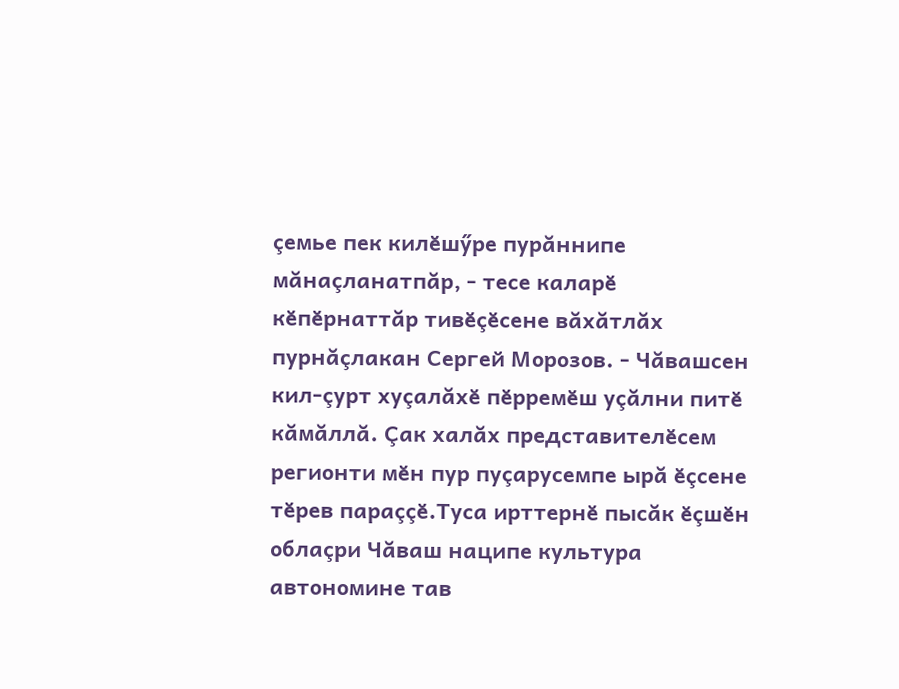çемье пек килӗшӳре пурăннипе мăнаçланатпăр, - тесе каларӗ кӗпӗрнаттăр тивӗçӗсене вăхăтлăх пурнăçлакан Сергей Морозов. - Чăвашсен кил-çурт хуçалăхӗ пӗрремӗш уçăлни питӗ кăмăллă. Çак халăх представителӗсем регионти мӗн пур пуçарусемпе ырă ӗçсене тӗрев параççӗ.Туса ирттернӗ пысăк ӗçшӗн облаçри Чăваш наципе культура автономине тав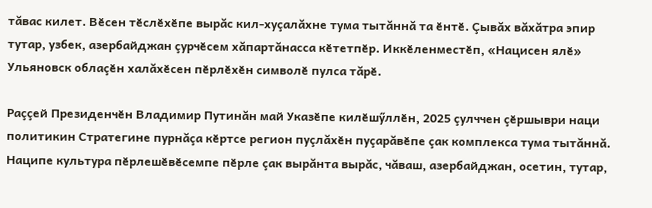тăвас килет. Вӗсен тӗслӗхӗпе вырăс кил-хуçалăхне тума тытăннă та ӗнтӗ. Çывăх вăхăтра эпир тутар, узбек, азербайджан çурчӗсем хăпартăнасса кӗтетпӗр. Иккӗленместӗп, «Нацисен ялӗ» Ульяновск облаçӗн халăхӗсен пӗрлӗхӗн символӗ пулса тăрӗ.

Раççей Президенчӗн Владимир Путинăн май Указӗпе килӗшӳллӗн, 2025 çулччен çӗршыври наци политикин Стратегине пурнăçа кӗртсе регион пуçлăхӗн пуçарăвӗпе çак комплекса тума тытăннă. Наципе культура пӗрлешӗвӗсемпе пӗрле çак вырăнта вырăс, чăваш, азербайджан, осетин, тутар,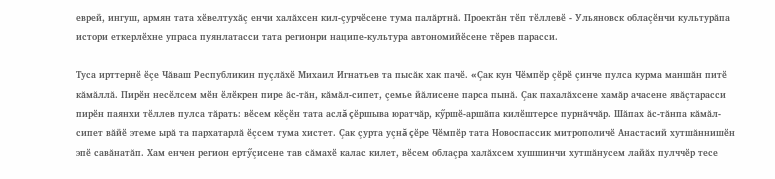еврей, ингуш, армян тата хӗвелтухăç енчи халăхсен кил-çурчӗсене тума палăртнă. Проектăн тӗп тӗллевӗ - Ульяновск облаçӗнчи культурăпа истори еткерлӗхне упраса пуянлатасси тата регионри наципе-культура автономийӗсене тӗрев парасси.

Туса ирттернӗ ӗçе Чăваш Республикин пуçлăхӗ Михаил Игнатьев та пысăк хак пачӗ. «Çак кун Чӗмпӗр çӗрӗ çинче пулса курма маншăн питӗ кăмăллă. Пирӗн несӗлсем мӗн ӗлӗкрен пире ăс-тăн, кăмăл-сипет, çемье йăлисене парса пынă. Çак пахалăхсене хамăр ачасене явăçтарасси пирӗн паянхи тӗллев пулса тăрать: вӗсем кӗçӗн тата аслă çӗршыва юратчăр, кӳршӗ-аршăпа килӗштерсе пурнăччăр. Шăпах ăс-тăнпа кăмăл-сипет вăйӗ этеме ырă та пархатарлă ӗçсем тума хистет. Çак çурта уçнă çӗре Чӗмпӗр тата Новоспассик митрополичӗ Анастасий хутшăннишӗн эпӗ савăнатăп. Хам енчен регион ертӳçисене тав сăмахӗ калас килет, вӗсем облаçра халăхсем хушшинчи хутшăнусем лайăх пулччӗр тесе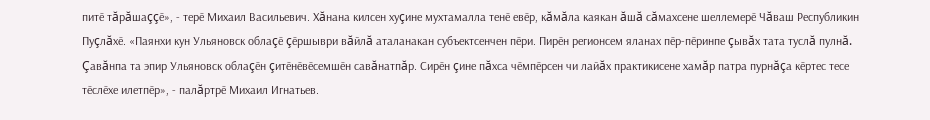питӗ тăрăшаççӗ», - терӗ Михаил Васильевич. Хăнана килсен хуçине мухтамалла тенӗ евӗр, кăмăла каякан ăшă сăмахсене шеллемерӗ Чăваш Республикин Пуçлăхӗ. «Паянхи кун Ульяновск облаçӗ çӗршыври вăйлă аталанакан субъектсенчен пӗри. Пирӗн регионсем яланах пӗр-пӗринпе çывăх тата туслă пулнă. Çавăнпа та эпир Ульяновск облаçӗн çитӗнӗвӗсемшӗн савăнатпăр. Сирӗн çине пăхса чӗмпӗрсен чи лайăх практикисене хамăр патра пурнăçа кӗртес тесе тӗслӗхе илетпӗр», - палăртрӗ Михаил Игнатьев.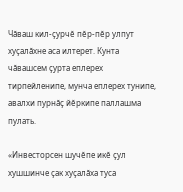Чăваш кил-çурчӗ пӗр-пӗр улпут хуçалăхне аса илтерет. Кунта чăвашсем çурта еплерех тирпейленипе, мунча еплерех тунипе, авалхи пурнăç йӗркипе паллашма пулать.

«Инвесторсен шучӗпе икӗ çул хушшинче çак хуçалăха туса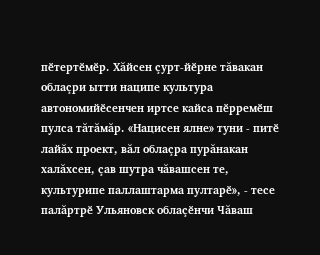пӗтертӗмӗр. Хăйсен çурт-йӗрне тăвакан облаçри ытти наципе культура автономийӗсенчен иртсе кайса пӗрремӗш пулса тăтăмăр. «Нацисен ялне» туни - питӗ лайăх проект, вăл облаçра пурăнакан халăхсен, çав шутра чăвашсен те, культурипе паллаштарма пултарӗ», - тесе палăртрӗ Ульяновск облаçӗнчи Чăваш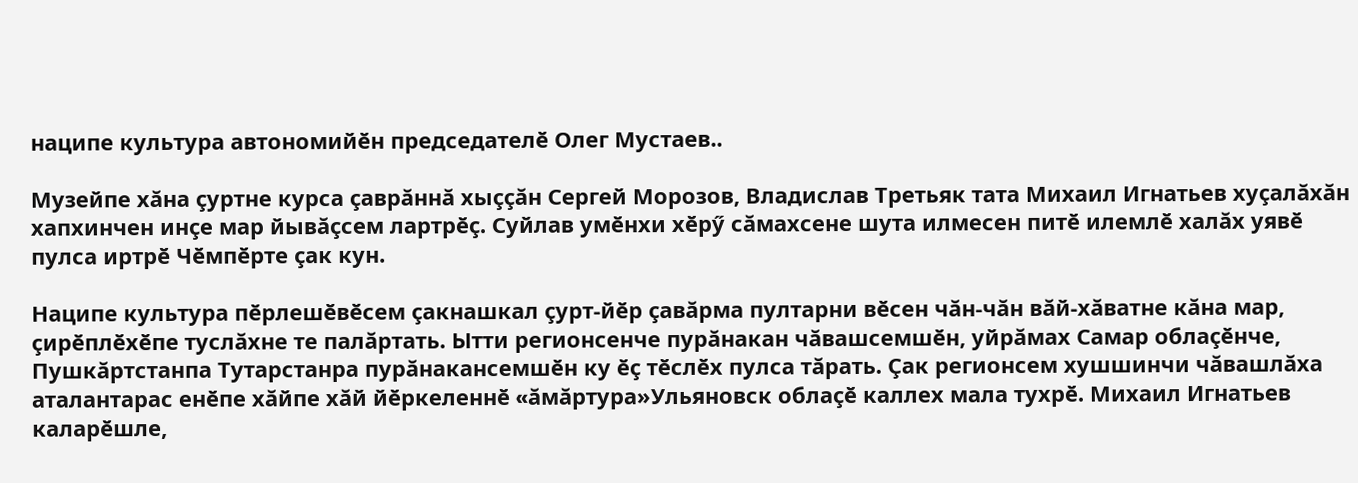наципе культура автономийӗн председателӗ Олег Мустаев..

Музейпе хăна çуртне курса çаврăннă хыççăн Сергей Морозов, Владислав Третьяк тата Михаил Игнатьев хуçалăхăн хапхинчен инçе мар йывăçсем лартрӗç. Суйлав умӗнхи хӗрӳ сăмахсене шута илмесен питӗ илемлӗ халăх уявӗ пулса иртрӗ Чӗмпӗрте çак кун.

Наципе культура пӗрлешӗвӗсем çакнашкал çурт-йӗр çавăрма пултарни вӗсен чăн-чăн вăй-хăватне кăна мар, çирӗплӗхӗпе туслăхне те палăртать. Ытти регионсенче пурăнакан чăвашсемшӗн, уйрăмах Самар облаçӗнче, Пушкăртстанпа Тутарстанра пурăнакансемшӗн ку ӗç тӗслӗх пулса тăрать. Çак регионсем хушшинчи чăвашлăха аталантарас енӗпе хăйпе хăй йӗркеленнӗ «ăмăртура»Ульяновск облаçӗ каллех мала тухрӗ. Михаил Игнатьев каларӗшле,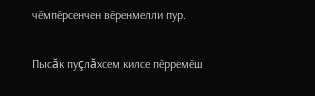чӗмпӗрсенчен вӗренмелли пур.

Пысăк пуçлăхсем килсе пӗрремӗш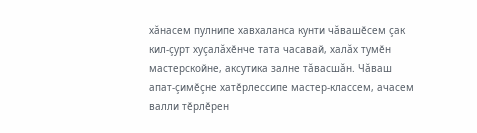хăнасем пулнипе хавхаланса кунти чăвашӗсем çак кил-çурт хуçалăхӗнче тата часавай, халăх тумӗн мастерскойне, аксутика залне тăвасшăн. Чăваш апат-çимӗçне хатӗрлессипе мастер-классем, ачасем валли тӗрлӗрен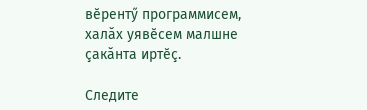вӗрентӳ программисем, халăх уявӗсем малшне çакăнта иртӗç.

Следите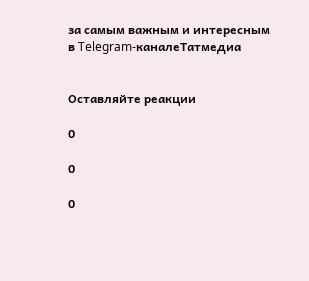за самым важным и интересным в Telegram-каналеТатмедиа


Оставляйте реакции

0

0

0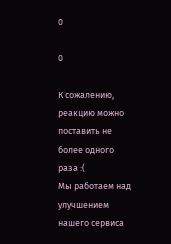0

0

К сожалению, реакцию можно поставить не более одного раза :(
Мы работаем над улучшением нашего сервиса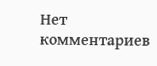Нет комментариев